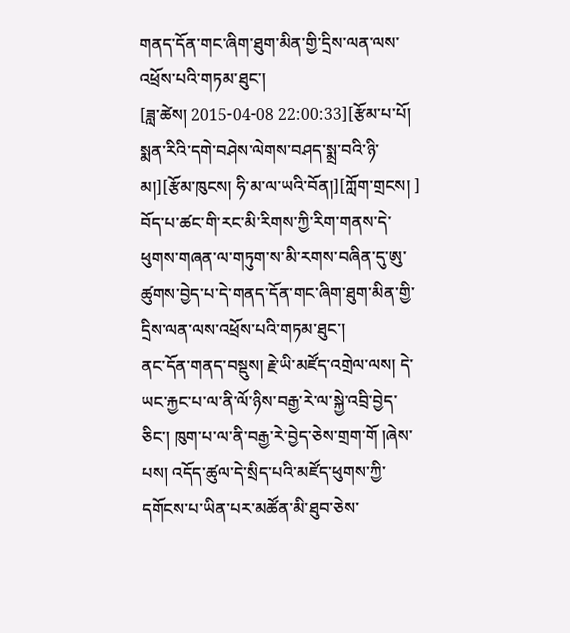གནད་དོན་གང་ཞིག་ཐུག་མིན་གྱི་དྲིས་ལན་ལས་འཕྲོས་པའི་གཏམ་ཐུང་།
[ཟླ་ཚེས། 2015-04-08 22:00:33][རྩོམ་པ་པོ། སྨན་རིའི་དགེ་བཤེས་ལེགས་བཤད་སྨྲ་བའི་ཉི་མ།][རྩོམ་ཁུངས། ཧི་མ་ལ་ཡའི་བོན།][ཀློག་གྲངས། ]
བོད་པ་ཚང་གི་རང་མི་རིགས་ཀྱི་རིག་གནས་དེ་ཕུགས་གཞན་ལ་གཏུག་ས་མི་རགས་བཞིན་དུ་ཨུ་ཚུགས་བྱེད་པ་དེ་གནད་དོན་གང་ཞིག་ཐུག་མིན་གྱི་དྲིས་ལན་ལས་འཕྲོས་པའི་གཏམ་ཐུང་།
ནང་དོན་གནད་བསྡུས། རྗེ་ཡི་མཛོད་འགྲེལ་ལས། དེ་ཡང་རྐྱང་པ་ལ་ནི་ལོ་ཉིས་བརྒྱ་རེ་ལ་སྐྱེ་འབྲི་བྱེད་ཅིང་། ཁུག་པ་ལ་ནི་བརྒྱ་རེ་བྱེད་ཅེས་གྲག་གོ །ཞེས་པས། འདོད་ཚུལ་དེ་སྲིད་པའི་མཛོད་ཕུགས་ཀྱི་དགོངས་པ་ཡིན་པར་མཚོན་མི་ཐུབ་ཅེས་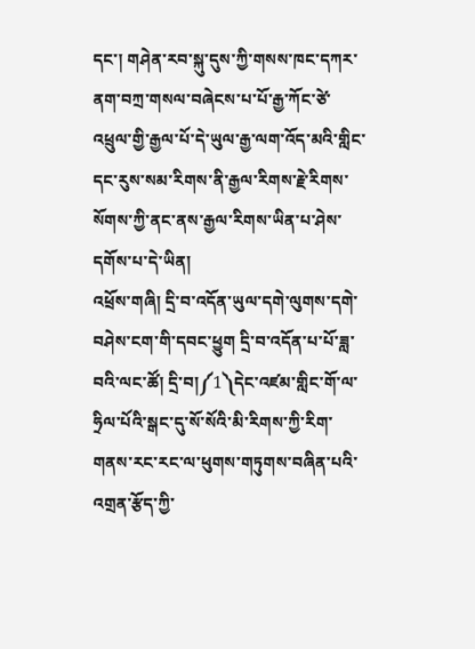དང་། གཤེན་རབ་སྐུ་དུས་ཀྱི་གསས་ཁང་དཀར་ནག་བཀྲ་གསལ་བཞེངས་པ་པོ་རྒྱ་ཀོང་ཙེ་འཕྲུལ་གྱི་རྒྱལ་པོ་དེ་ཡུལ་རྒྱ་ལག་འོད་མའི་གླིང་དང་རུས་སམ་རིགས་ནི་རྒྱལ་རིགས་རྗེ་རིགས་སོགས་ཀྱི་ནང་ནས་རྒྱལ་རིགས་ཡིན་པ་ཤེས་དགོས་པ་དེ་ཡིན།
འཕྲོས་གཞི། དྲི་བ་འདོན་ཡུལ་དགེ་ལུགས་དགེ་བཤེས་ངག་གི་དབང་ཕྱུག དྲི་བ་འདོན་པ་པོ་ཟླ་བའི་ལང་ཚོ། དྲི་བ།༼1༽དེང་འཛམ་གླིང་གོ་ལ་ཧྲིལ་པོའི་སྒང་དུ་སོ་སོའི་མི་རིགས་ཀྱི་རིག་གནས་རང་རང་ལ་ཕུགས་གཏུགས་བཞིན་པའི་འགྲན་རྩོད་ཀྱི་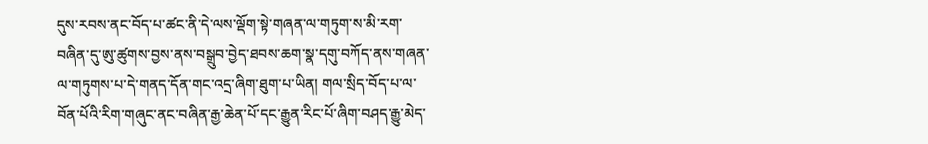དུས་རབས་ནང་བོད་པ་ཚང་ནི་དེ་ལས་ལྡོག་སྟེ་གཞན་ལ་གཏུག་ས་མི་རག་བཞིན་དུ་ཨུ་ཚུགས་བྱས་ནས་བསྒྲུབ་བྱེད་ཐབས་ཆག་སྣ་དགུ་བཀོད་ནས་གཞན་ལ་གཏུགས་པ་དེ་གནད་དོན་གང་འདྲ་ཞིག་ཐུག་པ་ཡིན། གལ་སྲིད་བོད་པ་ལ་བོན་པོའི་རིག་གཞུང་ནང་བཞིན་རྒྱ་ཆེན་པོ་དང་རྒྱུན་རིང་པོ་ཞིག་བཤད་རྒྱུ་མེད་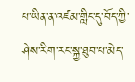པ་ཡིན་ན་འཛམ་གླིང་དུ་བོད་ཀྱི་ཤེས་རིག་རང་སྐྱ་ཐུབ་པ་མེད་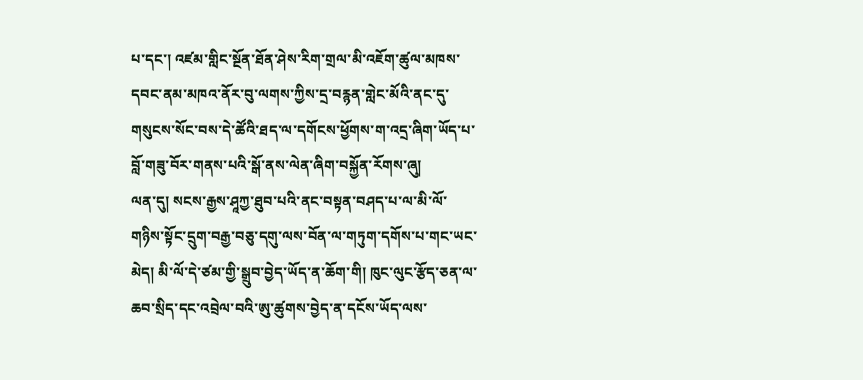པ་དང་། འཛམ་གླིང་སྔོན་ཐོན་ཤེས་རིག་གྲལ་མི་འཇོག་ཚུལ་མཁས་དབང་ནམ་མཁའ་ནོར་བུ་ལགས་ཀྱིས་དྲ་བརྙན་གླེང་མོའི་ནང་དུ་གསུངས་སོང་བས་དེ་ཚོའི་ཐད་ལ་དགོངས་ཕྱོགས་ག་འདྲ་ཞིག་ཡོད་པ་བློ་གཟུ་བོར་གནས་པའི་སྒོ་ནས་ལེན་ཞིག་བསྐྱོན་རོགས་ཞུ།
ལན་དུ། སངས་རྒྱས་ཤཱཀྱ་ཐུབ་པའི་ནང་བསྟན་བཤད་པ་ལ་མི་ལོ་གཉིས་སྟོང་དྲུག་བརྒྱ་བཅུ་དགུ་ལས་བོན་ལ་གཏུག་དགོས་པ་གང་ཡང་མེད། མི་ལོ་དེ་ཙམ་གྱི་སྒྲུབ་བྱེད་ཡོད་ན་ཆོག་གི། ཁུང་ལུང་རྩོད་ཅན་ལ་ཆབ་སྲིད་དང་འབྲེལ་བའི་ཨུ་ཚུགས་བྱེད་ན་དངོས་ཡོད་ལས་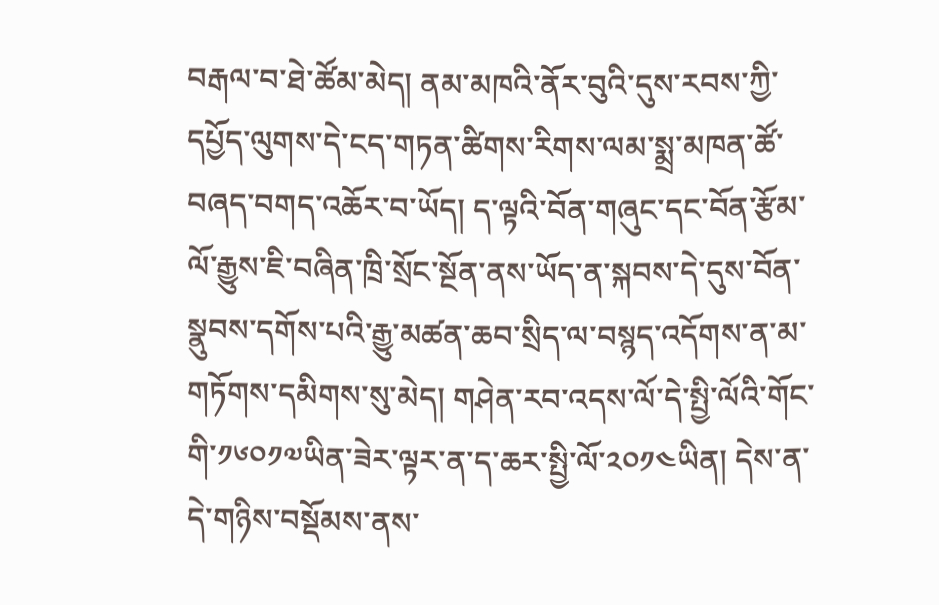བརྒལ་བ་ཐེ་ཚོམ་མེད། ནམ་མཁའི་ནོར་བུའི་དུས་རབས་ཀྱི་དཔྱོད་ལུགས་དེ་ངད་གཏན་ཚིགས་རིགས་ལམ་སྨྲ་མཁན་ཚོ་བཞད་བགད་འཆོར་བ་ཡོད། ད་ལྟའི་བོན་གཞུང་དང་བོན་རྩོམ་ལོ་རྒྱུས་ཇི་བཞིན་ཁྲི་སྲོང་སྔོན་ནས་ཡོད་ན་སྐབས་དེ་དུས་བོན་སྣུབས་དགོས་པའི་རྒྱུ་མཚན་ཆབ་སྲིད་ལ་བསྙད་འདོགས་ན་མ་གཏོགས་དམིགས་སུ་མེད། གཤེན་རབ་འདས་ལོ་དེ་སྤྱི་ལོའི་གོང་གི་༡༦༠༡༧ཡིན་ཟེར་ལྟར་ན་ད་ཆར་སྤྱི་ལོ་༢༠༡༤ཡིན། དེས་ན་དེ་གཉིས་བསྡོམས་ནས་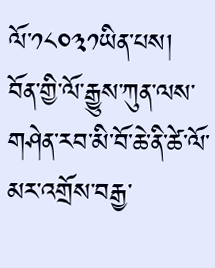ལོ་༡༨༠༣༡ཡིན་པས། བོན་གྱི་ལོ་རྒྱུས་ཀུན་ལས་གཤེན་རབ་མི་བོ་ཆེ་ནི་ཚེ་ལོ་མར་འགྲོས་བརྒྱ་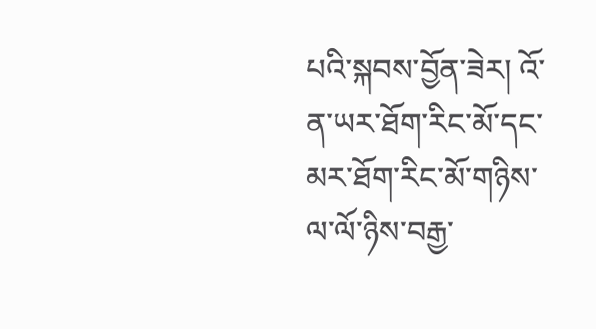པའི་སྐབས་བྱོན་ཟེར། འོ་ན་ཡར་ཐོག་རིང་མོ་དང་མར་ཐོག་རིང་མོ་གཉིས་ལ་ལོ་ཉིས་བརྒྱ་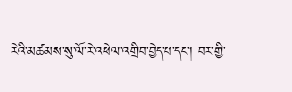རེའི་མཚམས་སུ་ལོ་རེ་འཕེལ་འགྲིབ་བྱེད་པ་དང་། བར་གྱི་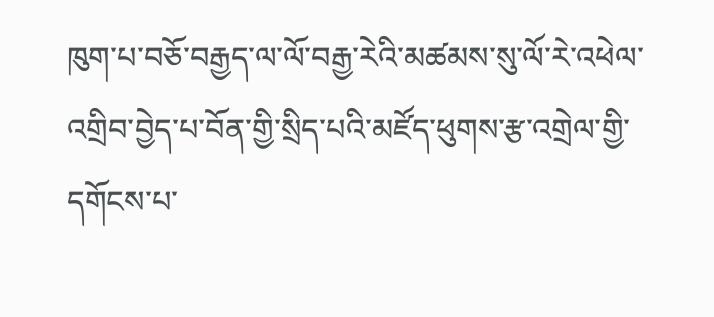ཁུག་པ་བཅོ་བརྒྱད་ལ་ལོ་བརྒྱ་རེའི་མཚམས་སུ་ལོ་རེ་འཕེལ་འགྲིབ་བྱེད་པ་བོན་གྱི་སྲིད་པའི་མཛོད་ཕུགས་རྩ་འགྲེལ་གྱི་དགོངས་པ་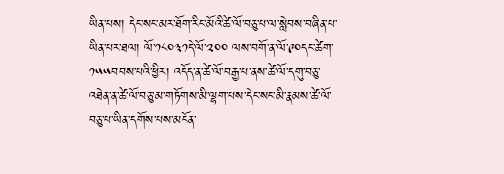ཡིན་པས། དེང་སང་མར་ཐོག་རིང་མོའི་ཚེ་ལོ་བཅུ་པ་ལ་སླེབས་བཞིན་པ་ཡིན་པར་ཐལ། ལོ་༡༨༠༣༡དེ་ལོ་༢༠༠ ལས་བགོ་ན་ལོ་༩༠དང་ཚེག་༡༥༥བབས་པའི་ཕྱིར། འདོད་ན་ཚེ་ལོ་བརྒྱ་པ་ནས་ཚེ་ལོ་དགུ་བཅུ་འཐེན་ན་ཚེ་ལོ་བཅུ་མ་གཏོགས་མི་ལྷག་པས་དེང་སང་མི་རྣམས་ཚེ་ལོ་བཅུ་པ་ཡིན་དགོས་པས་མངོན་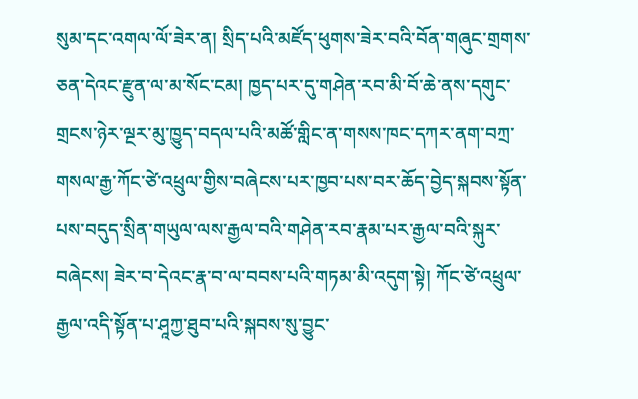སུམ་དང་འགལ་ལོ་ཟེར་ན། སྲིད་པའི་མཛོད་ཕུགས་ཟེར་བའི་བོན་གཞུང་གྲགས་ཅན་དེའང་རྫུན་ལ་མ་སོང་ངམ། ཁྱད་པར་དུ་གཤེན་རབ་མི་བོ་ཆེ་ནས་དགུང་གྲངས་ཉེར་ལྔར་མུ་ཁྱུད་བདལ་པའི་མཚོ་གླིང་ན་གསས་ཁང་དཀར་ནག་བཀྲ་གསལ་རྒྱ་ཀོང་ཙེ་འཕྲུལ་གྱིས་བཞེངས་པར་ཁྱབ་པས་བར་ཆོད་བྱེད་སྐབས་སྟོན་པས་བདུད་སྲིན་གཡུལ་ལས་རྒྱལ་བའི་གཤེན་རབ་རྣམ་པར་རྒྱལ་བའི་སྐུར་བཞེངས། ཟེར་བ་དེའང་རྣ་བ་ལ་བབས་པའི་གཏམ་མི་འདུག་སྟེ། ཀོང་ཙེ་འཕྲུལ་རྒྱལ་འདི་སྟོན་པ་ཤཱཀྱ་ཐུབ་པའི་སྐབས་སུ་བྱུང་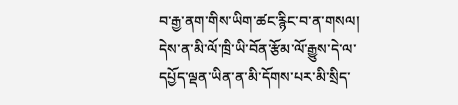བ་རྒྱ་ནག་གིས་ཡིག་ཚང་རྙིང་བ་ན་གསལ། དེས་ན་མི་ལོ་ཁྲི་ཡི་བོན་རྩོམ་ལོ་རྒྱུས་དེ་ལ་དཔྱོད་ལྡན་ཡིན་ན་མི་དོགས་པར་མི་སྲིད་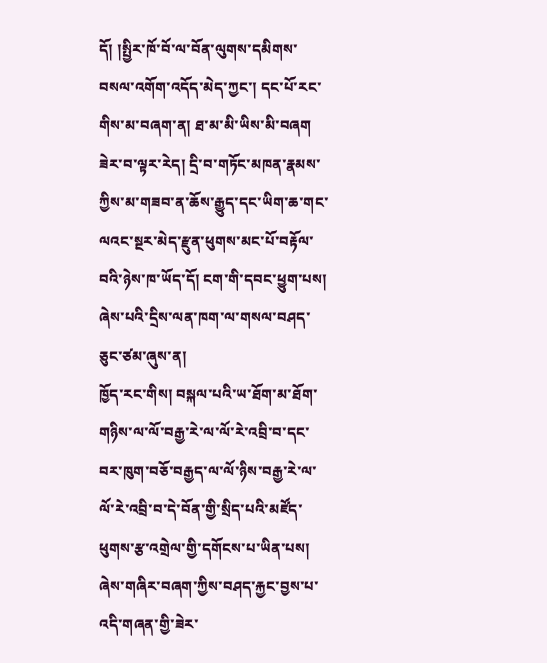དོ། །སྤྱིར་ཁོ་བོ་ལ་བོན་ལུགས་དམིགས་བསལ་འགོག་འདོད་མེད་ཀྱང་། དང་པོ་རང་གིས་མ་བཞག་ན། ཐ་མ་མི་ཡིས་མི་བཞག ཟེར་བ་ལྟར་རེད། དྲི་བ་གཏོང་མཁན་རྣམས་ཀྱིས་མ་གཟབ་ན་ཆོས་རྒྱུད་དང་ཡིག་ཆ་གང་ལའང་སྔར་མེད་རྫུན་ཕུགས་མང་པོ་བརྟོལ་བའི་ཉེས་ཁ་ཡོད་དོ། ངག་གི་དབང་ཕྱུག་པས། ཞེས་པའི་དྲིས་ལན་ཁག་ལ་གསལ་བཤད་ཅུང་ཙམ་ཞུས་ན།
ཁྱོད་རང་གིས། བསྐལ་པའི་ཡ་ཐོག་མ་ཐོག་གཉིས་ལ་ལོ་བརྒྱ་རེ་ལ་ལོ་རེ་འབྲི་བ་དང་བར་ཁུག་བཅོ་བརྒྱད་ལ་ལོ་ཉིས་བརྒྱ་རེ་ལ་ལོ་རེ་འབྲི་བ་དེ་བོན་གྱི་སྲིད་པའི་མཛོད་ཕུགས་རྩ་འགྲེལ་གྱི་དགོངས་པ་ཡིན་པས། ཞེས་གཞིར་བཞག་ཀྱིས་བཤད་རྐྱང་བྱས་པ་འདི་གཞན་གྱི་ཟེར་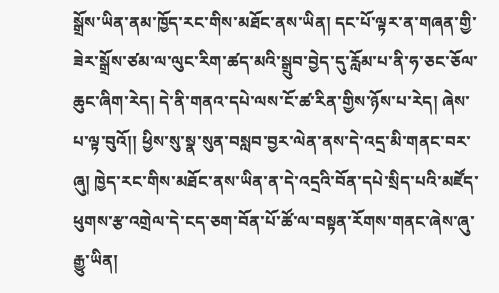སྒྲོས་ཡིན་ནམ་ཁྱོད་རང་གིས་མཐོང་ནས་ཡིན། དང་པོ་ལྟར་ན་གཞན་གྱི་ཟེར་སྒྲོས་ཙམ་ལ་ལུང་རིག་ཚད་མའི་སྒྲུབ་བྱེད་དུ་རློམ་པ་ནི་ཧ་ཅང་ཅོལ་ཆུང་ཞིག་རེད། དེ་ནི་གནའ་དཔེ་ལས་ངོ་ཚ་རིན་གྱིས་ཉོས་པ་རེད། ཞེས་པ་ལྟ་བུའོ།། ཕྱིས་སུ་སྣ་སུན་བསླབ་བྱར་ལེན་ནས་དེ་འདྲ་མི་གནང་བར་ཞུ། ཁྱེད་རང་གིས་མཐོང་ནས་ཡིན་ན་དེ་འདྲའི་བོན་དཔེ་སྲིད་པའི་མཛོད་ཕུགས་རྩ་འགྲེལ་དེ་ངད་ཅག་བོན་པོ་ཚོ་ལ་བསྟན་རོགས་གནང་ཞེས་ཞུ་རྒྱུ་ཡིན།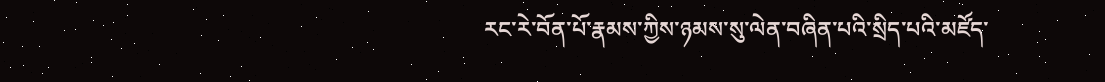རང་རེ་བོན་པོ་རྣམས་ཀྱིས་ཉམས་སུ་ལེན་བཞིན་པའི་སྲིད་པའི་མཛོད་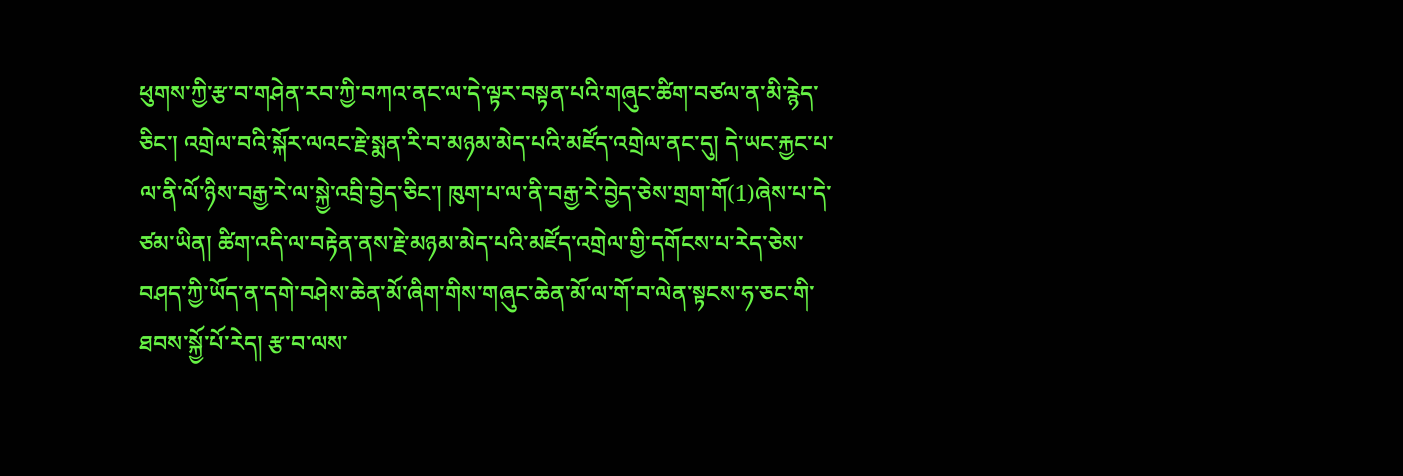ཕུགས་ཀྱི་རྩ་བ་གཤེན་རབ་ཀྱི་བཀའ་ནང་ལ་དེ་ལྟར་བསྟན་པའི་གཞུང་ཚིག་བཙལ་ན་མི་རྙེད་ཅིང་། འགྲེལ་བའི་སྐོར་ལའང་རྗེ་སྨན་རི་བ་མཉམ་མེད་པའི་མཛོད་འགྲེལ་ནང་དུ། དེ་ཡང་རྐྱང་པ་ལ་ནི་ལོ་ཉིས་བརྒྱ་རེ་ལ་སྐྱེ་འབྲི་བྱེད་ཅིང་། ཁུག་པ་ལ་ནི་བརྒྱ་རེ་བྱེད་ཅེས་གྲག་གོ(1)ཞེས་པ་དེ་ཙམ་ཡིན། ཚིག་འདི་ལ་བརྟེན་ནས་རྗེ་མཉམ་མེད་པའི་མཛོད་འགྲེལ་གྱི་དགོངས་པ་རེད་ཅེས་བཤད་ཀྱི་ཡོད་ན་དགེ་བཤེས་ཆེན་མོ་ཞིག་གིས་གཞུང་ཆེན་མོ་ལ་གོ་བ་ལེན་སྟངས་ཧ་ཅང་གི་ཐབས་སྐྱོ་པོ་རེད། རྩ་བ་ལས་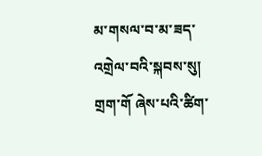མ་གསལ་བ་མ་ཟད་འགྲེལ་བའི་སྐབས་སུ། གྲག་གོ ཞེས་པའི་ཚིག་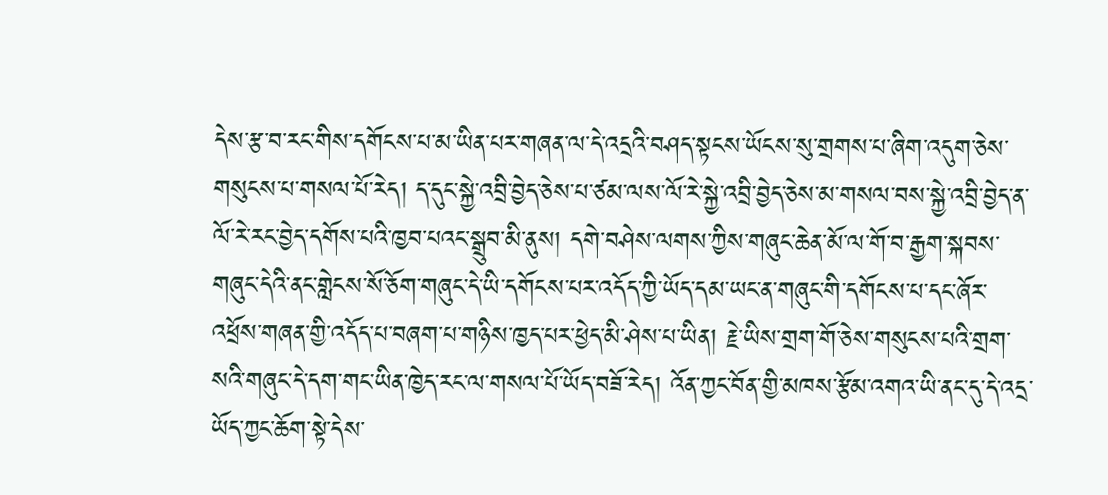དེས་རྩ་བ་རང་གིས་དགོངས་པ་མ་ཡིན་པར་གཞན་ལ་དེ་འདྲའི་བཤད་སྟངས་ཡོངས་སུ་གྲགས་པ་ཞིག་འདུག་ཅེས་གསུངས་པ་གསལ་པོ་རེད། ད་དུང་སྐྱེ་འབྲི་བྱེད་ཅེས་པ་ཙམ་ལས་ལོ་རེ་སྐྱེ་འབྲི་བྱེད་ཅེས་མ་གསལ་བས་སྐྱེ་འབྲི་བྱེད་ན་ལོ་རེ་རང་བྱེད་དགོས་པའི་ཁྱབ་པའང་སྒྲུབ་མི་ནུས། དགེ་བཤེས་ལགས་ཀྱིས་གཞུང་ཆེན་མོ་ལ་གོ་བ་རྒྱག་སྐབས་གཞུང་དེའི་ནང་གླེངས་སོ་ཅོག་གཞུང་དེ་ཡི་དགོངས་པར་འདོད་ཀྱི་ཡོད་དམ་ཡང་ན་གཞུང་གི་དགོངས་པ་དང་ཞོར་འཕྲོས་གཞན་གྱི་འདོད་པ་བཞག་པ་གཉིས་ཁྱད་པར་ཕྱེད་མི་ཤེས་པ་ཡིན། རྗེ་ཡིས་གྲག་གོ་ཅེས་གསུངས་པའི་གྲག་སའི་གཞུང་དེ་དག་གང་ཡིན་ཁྱེད་རང་ལ་གསལ་པོ་ཡོད་བཟོ་རེད། འོན་ཀྱང་བོན་གྱི་མཁས་རྩོམ་འགའ་ཡི་ནང་དུ་དེ་འདྲ་ཡོད་ཀྱང་ཆོག་སྟེ་དེས་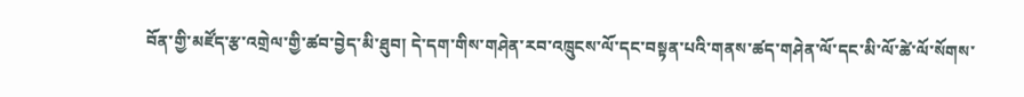བོན་གྱི་མཛོད་རྩ་འགྲེལ་གྱི་ཚབ་བྱེད་མི་ཐུབ། དེ་དག་གིས་གཤེན་རབ་འཁྲུངས་ལོ་དང་བསྟན་པའི་གནས་ཚད་གཤེན་ལོ་དང་མི་ལོ་ཚེ་ལོ་སོགས་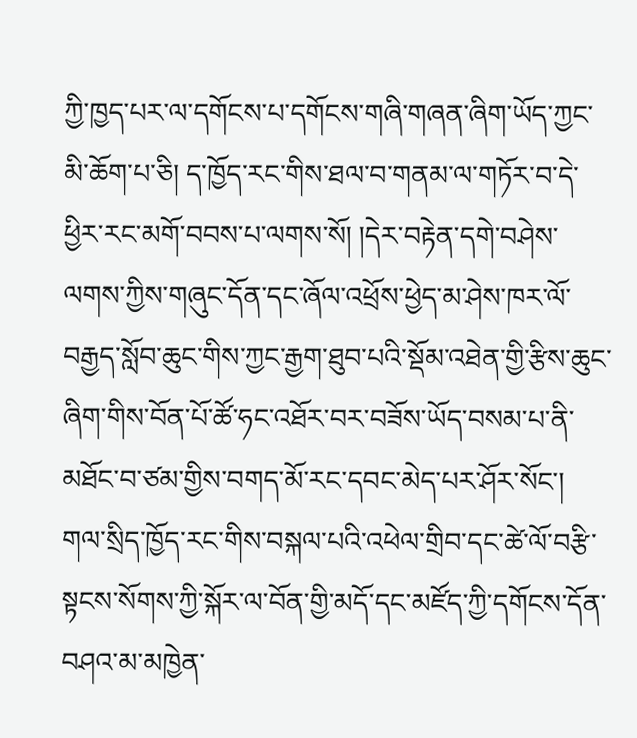ཀྱི་ཁྱད་པར་ལ་དགོངས་པ་དགོངས་གཞི་གཞན་ཞིག་ཡོད་ཀྱང་མི་ཆོག་པ་ཅི། ད་ཁྱོད་རང་གིས་ཐལ་བ་གནམ་ལ་གཏོར་བ་དེ་ཕྱིར་རང་མགོ་བབས་པ་ལགས་སོ། །དེར་བརྟེན་དགེ་བཤེས་ལགས་ཀྱིས་གཞུང་དོན་དང་ཞོལ་འཕྲོས་ཕྱེད་མ་ཤེས་ཁར་ལོ་བརྒྱད་སློབ་ཆུང་གིས་ཀྱང་རྒྱག་ཐུབ་པའི་སྡོམ་འཐེན་གྱི་རྩིས་ཆུང་ཞིག་གིས་བོན་པོ་ཚོ་ཧང་འཐོར་བར་བཟོས་ཡོད་བསམ་པ་ནི་མཐོང་བ་ཙམ་གྱིས་བགད་མོ་རང་དབང་མེད་པར་ཤོར་སོང་། གལ་སྲིད་ཁྱོད་རང་གིས་བསྐལ་པའི་འཕེལ་གྲིབ་དང་ཚེ་ལོ་བརྩི་སྟངས་སོགས་ཀྱི་སྐོར་ལ་བོན་གྱི་མདོ་དང་མཛོད་ཀྱི་དགོངས་དོན་བཤའ་མ་མཁྱེན་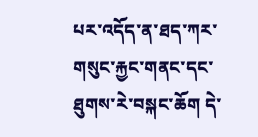པར་འདོད་ན་ཐད་ཀར་གསུང་རྐྱང་གནང་དང་ཐུགས་རེ་བསྐང་ཆོག དེ་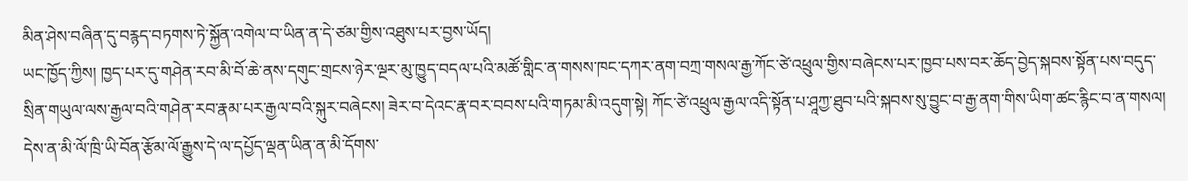མིན་ཤེས་བཞིན་དུ་བརྙད་བཏགས་ཏེ་སྐྱོན་འགེལ་བ་ཡིན་ན་དེ་ཙམ་གྱིས་འཐུས་པར་བྱས་ཡོད།
ཡང་ཁྱོད་ཀྱིས། ཁྱད་པར་དུ་གཤེན་རབ་མི་བོ་ཆེ་ནས་དགུང་གྲངས་ཉེར་ལྔར་མུ་ཁྱུད་བདལ་པའི་མཚོ་གླིང་ན་གསས་ཁང་དཀར་ནག་བཀྲ་གསལ་རྒྱ་ཀོང་ཙེ་འཕྲུལ་གྱིས་བཞེངས་པར་ཁྱབ་པས་བར་ཆོད་བྱེད་སྐབས་སྟོན་པས་བདུད་སྲིན་གཡུལ་ལས་རྒྱལ་བའི་གཤེན་རབ་རྣམ་པར་རྒྱལ་བའི་སྐུར་བཞེངས། ཟེར་བ་དེའང་རྣ་བར་བབས་པའི་གཏམ་མི་འདུག་སྟེ། ཀོང་ཙེ་འཕྲུལ་རྒྱལ་འདི་སྟོན་པ་ཤཱཀྱ་ཐུབ་པའི་སྐབས་སུ་བྱུང་བ་རྒྱ་ནག་གིས་ཡིག་ཚང་རྙིང་བ་ན་གསལ། དེས་ན་མི་ལོ་ཁྲི་ཡི་བོན་རྩོམ་ལོ་རྒྱུས་དེ་ལ་དཔྱོད་ལྡན་ཡིན་ན་མི་དོགས་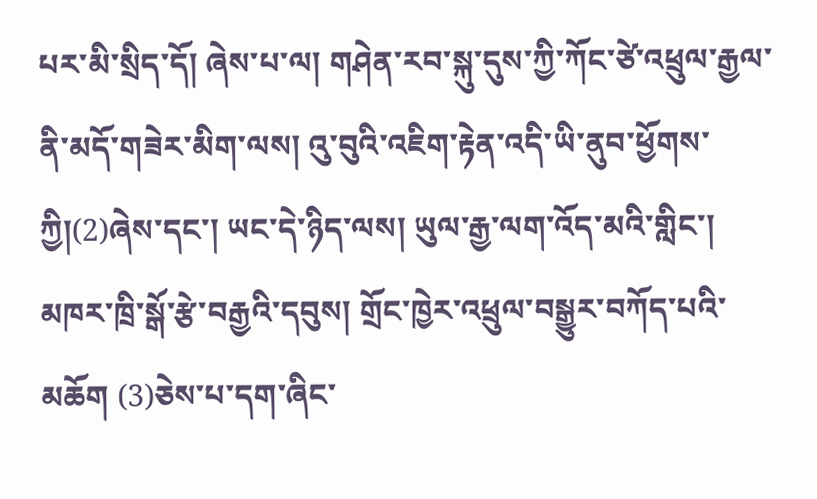པར་མི་སྲིད་དོ། ཞེས་པ་ལ། གཤེན་རབ་སྐུ་དུས་ཀྱི་ཀོང་ཙེ་འཕྲུལ་རྒྱལ་ནི་མདོ་གཟེར་མིག་ལས། འུ་བུའི་འཇིག་རྟེན་འདི་ཡི་ནུབ་ཕྱོགས་ཀྱི།(2)ཞེས་དང་། ཡང་དེ་ཉིད་ལས། ཡུལ་རྒྱ་ལག་འོད་མའི་གླིང་། མཁར་ཁྲི་སྒོ་རྩེ་བརྒྱའི་དབུས། གྲོང་ཁྱེར་འཕྲུལ་བསྒྱུར་བཀོད་པའི་མཆོག (3)ཅེས་པ་དག་ཞིང་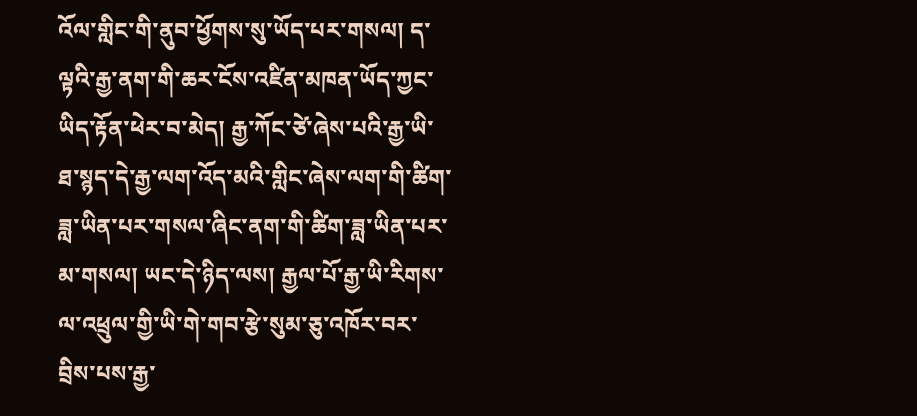འོལ་གླིང་གི་ནུབ་ཕྱོགས་སུ་ཡོད་པར་གསལ། ད་ལྟའི་རྒྱ་ནག་གི་ཆར་ངོས་འཛིན་མཁན་ཡོད་ཀྱང་ཡིད་རྟོན་ཕེར་བ་མེད། རྒྱ་ཀོང་ཙེ་ཞེས་པའི་རྒྱ་ཡི་ཐ་སྙད་དེ་རྒྱ་ལག་འོད་མའི་གླིང་ཞེས་ལག་གི་ཚིག་ཟླ་ཡིན་པར་གསལ་ཞིང་ནག་གི་ཚིག་ཟླ་ཡིན་པར་མ་གསལ། ཡང་དེ་ཉིད་ལས། རྒྱལ་པོ་རྒྱ་ཡི་རིགས་ལ་འཕྲུལ་གྱི་ཡི་གེ་གབ་རྩེ་སུམ་ཅུ་འཁོར་བར་བྲིས་པས་རྒྱ་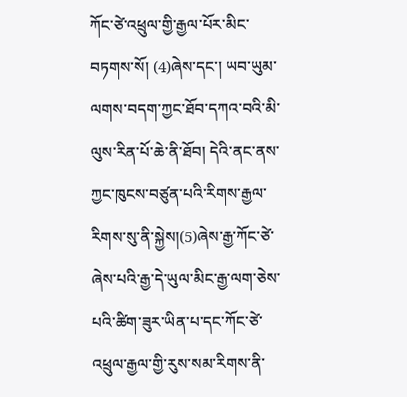ཀོང་ཙེ་འཕྲུལ་གྱི་རྒྱལ་པོར་མིང་བཏགས་སོ། (4)ཞེས་དང་། ཡབ་ཡུམ་ལགས་བདག་ཀྱང་ཐོབ་དཀའ་བའི་མི་ལུས་རིན་པོ་ཆེ་ནི་ཐོབ། དེའི་ནང་ནས་ཀྱང་ཁུངས་བཙུན་པའི་རིགས་རྒྱལ་རིགས་སུ་ནི་སྐྱེས།(5)ཞེས་རྒྱ་ཀོང་ཙེ་ཞེས་པའི་རྒྱ་དེ་ཡུལ་མིང་རྒྱ་ལག་ཅེས་པའི་ཚིག་ཟུར་ཡིན་པ་དང་ཀོང་ཙེ་འཕྲུལ་རྒྱལ་གྱི་རུས་སམ་རིགས་ནི་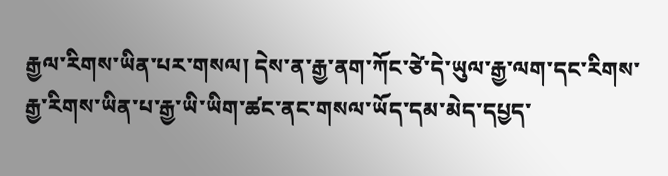རྒྱལ་རིགས་ཡིན་པར་གསལ། དེས་ན་རྒྱ་ནག་ཀོང་ཙེ་དེ་ཡུལ་རྒྱ་ལག་དང་རིགས་རྒྱ་རིགས་ཡིན་པ་རྒྱ་ཡི་ཡིག་ཚང་ནང་གསལ་ཡོད་དམ་མེད་དཔྱད་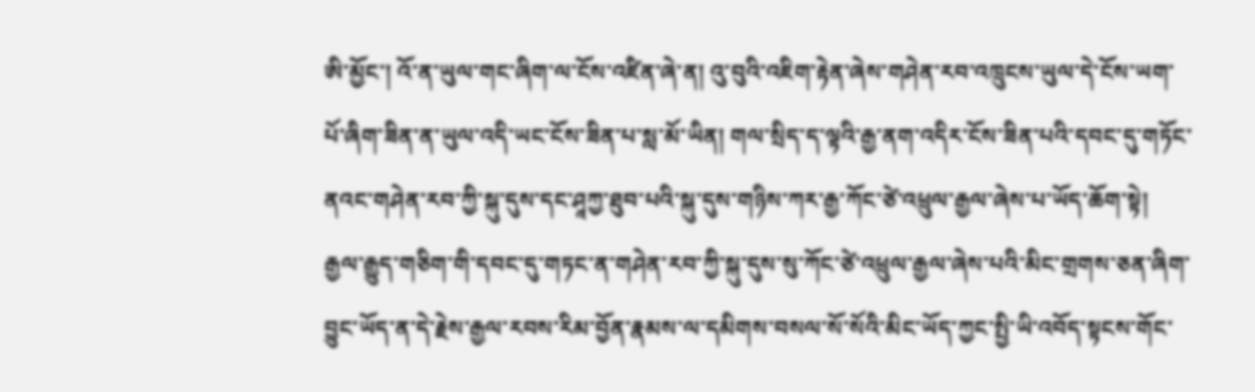ཨི་མྱོང་། འོ་ན་ཡུལ་གང་ཞིག་ལ་ངོས་འཛིན་ཞེ་ན། འུ་བུའི་འཇིག་རྟེན་ཞེས་གཤེན་རབ་འཁྲུངས་ཡུལ་དེ་ངོས་ཡག་པོ་ཞིག་ཟིན་ན་ཡུལ་འདི་ཡང་ངོས་ཟིན་པ་སླ་མོ་ཡིན། གལ་སྲིད་ད་ལྟའི་རྒྱ་ནག་འདིར་ངོས་ཟིན་པའི་དབང་དུ་གཏོང་ནའང་གཤེན་རབ་ཀྱི་སྐུ་དུས་དང་ཤཱཀྱ་ཐུབ་པའི་སྐུ་དུས་གཉིས་ཀར་རྒྱ་ཀོང་ཙེ་འཕྲུལ་རྒྱལ་ཞེས་པ་ཡོད་ཆོག་སྟེ། རྒྱལ་རྒྱུད་གཅིག་གི་དབང་དུ་གཏང་ན་གཤེན་རབ་ཀྱི་སྐུ་དུས་སུ་ཀོང་ཙེ་འཕྲུལ་རྒྱལ་ཞེས་པའི་མིང་གྲགས་ཅན་ཞིག་བྱུང་ཡོད་ན་དེ་རྗེས་རྒྱལ་རབས་རིམ་བྱོན་རྣམས་ལ་དམིགས་བསལ་སོ་སོའི་མིང་ཡོད་ཀྱང་སྤྱི་ཡི་འབོད་སྟངས་གོང་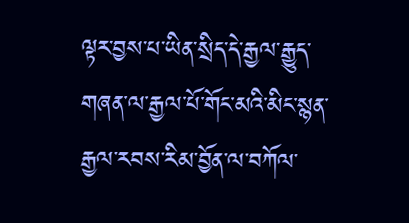ལྟར་བྱས་པ་ཡིན་སྲིད་དེ་རྒྱལ་རྒྱུད་གཞན་ལ་རྒྱལ་པོ་གོང་མའི་མིང་སྙན་རྒྱལ་རབས་རིམ་བྱོན་ལ་བཀོལ་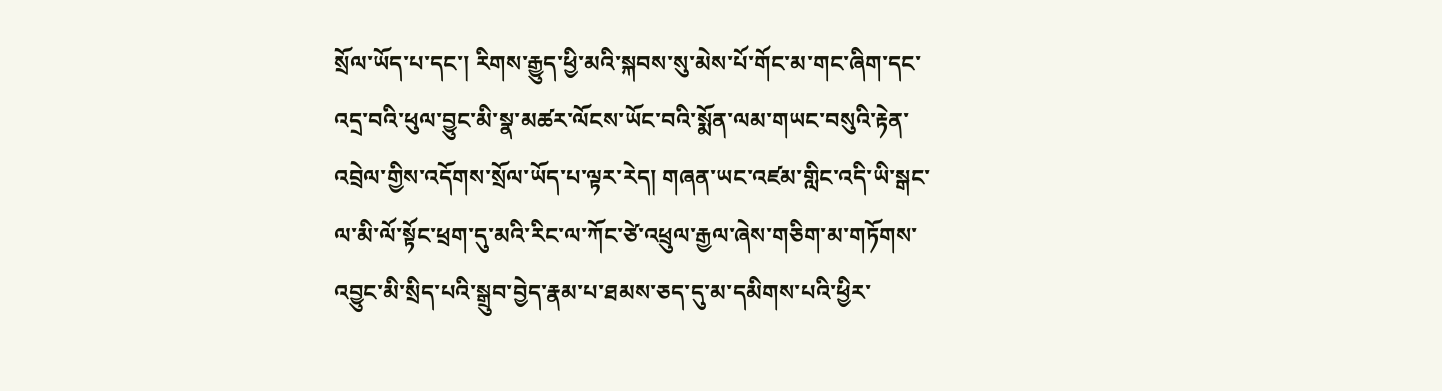སྲོལ་ཡོད་པ་དང་། རིགས་རྒྱུད་ཕྱི་མའི་སྐབས་སུ་མེས་པོ་གོང་མ་གང་ཞིག་དང་འདྲ་བའི་ཕུལ་བྱུང་མི་སྣ་མཚར་ལོངས་ཡོང་བའི་སྨོན་ལམ་གཡང་བསུའི་རྟེན་འབྲེལ་གྱིས་འདོགས་སྲོལ་ཡོད་པ་ལྟར་རེད། གཞན་ཡང་འཛམ་གླིང་འདི་ཡི་སྒང་ལ་མི་ལོ་སྟོང་ཕྲག་དུ་མའི་རིང་ལ་ཀོང་ཙེ་འཕྲུལ་རྒྱལ་ཞེས་གཅིག་མ་གཏོགས་འབྱུང་མི་སྲིད་པའི་སྒྲུབ་བྱེད་རྣམ་པ་ཐམས་ཅད་དུ་མ་དམིགས་པའི་ཕྱིར་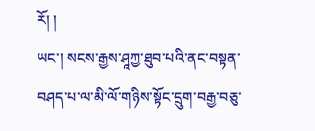རོ། །
ཡང་། སངས་རྒྱས་ཤཱཀྱ་ཐུབ་པའི་ནང་བསྟན་བཤད་པ་ལ་མི་ལོ་གཉིས་སྟོང་དྲུག་བརྒྱ་བཅུ་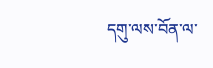དགུ་ལས་བོན་ལ་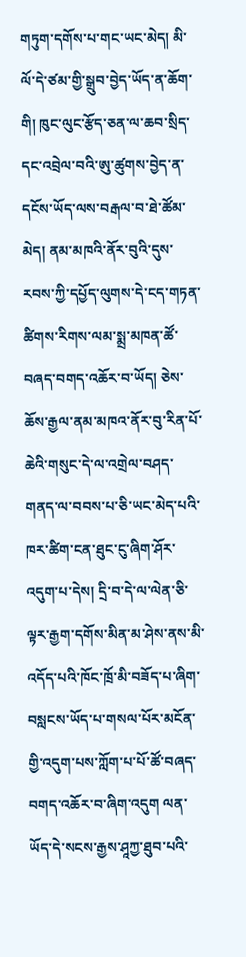གཏུག་དགོས་པ་གང་ཡང་མེད། མི་ལོ་དེ་ཙམ་གྱི་སྒྲུབ་བྱེད་ཡོད་ན་ཆོག་གི། ཁུང་ལུང་རྩོད་ཅན་ལ་ཆབ་སྲིད་དང་འབྲེལ་བའི་ཨུ་ཚུགས་བྱེད་ན་དངོས་ཡོད་ལས་བརྒལ་བ་ཐེ་ཚོམ་མེད། ནམ་མཁའི་ནོར་བུའི་དུས་རབས་ཀྱི་དཔྱོད་ལུགས་དེ་ངད་གཏན་ཚིགས་རིགས་ལམ་སྨྲ་མཁན་ཚོ་བཞད་བགད་འཆོར་བ་ཡོད། ཅེས་ཆོས་རྒྱལ་ནམ་མཁའ་ནོར་བུ་རིན་པོ་ཆེའི་གསུང་དེ་ལ་འགྲེལ་བཤད་གནད་ལ་བབས་པ་ཅི་ཡང་མེད་པའི་ཁར་ཚིག་ངན་ཐུང་ངུ་ཞིག་ཤོར་འདུག་པ་དེས། དྲི་བ་དེ་ལ་ལེན་ཅི་ལྟར་རྒྱག་དགོས་མིན་མ་ཤེས་ནས་མི་འདོད་པའི་ཁོང་ཁྲོ་མི་བཟོད་པ་ཞིག་བསླངས་ཡོད་པ་གསལ་པོར་མངོན་གྱི་འདུག་པས་ཀློག་པ་པོ་ཚོ་བཞད་བགད་འཆོར་བ་ཞིག་འདུག ལན་ཡོད་དེ་སངས་རྒྱས་ཤཱཀྱ་ཐུབ་པའི་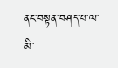ནང་བསྟན་བཤད་པ་ལ་མི་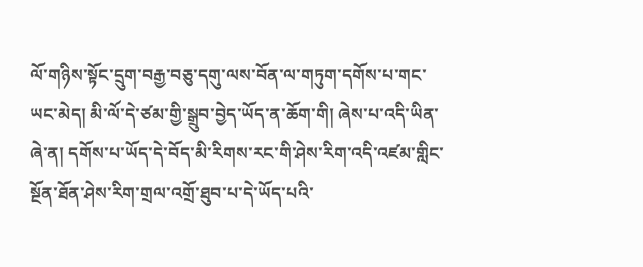ལོ་གཉིས་སྟོང་དྲུག་བརྒྱ་བཅུ་དགུ་ལས་བོན་ལ་གཏུག་དགོས་པ་གང་ཡང་མེད། མི་ལོ་དེ་ཙམ་གྱི་སྒྲུབ་བྱེད་ཡོད་ན་ཆོག་གི། ཞེས་པ་འདི་ཡིན་ཞེ་ན། དགོས་པ་ཡོད་དེ་བོད་མི་རིགས་རང་གི་ཤེས་རིག་འདི་འཛམ་གླིང་སྔོན་ཐོན་ཤེས་རིག་གྲལ་འགྲོ་ཐུབ་པ་དེ་ཡོད་པའི་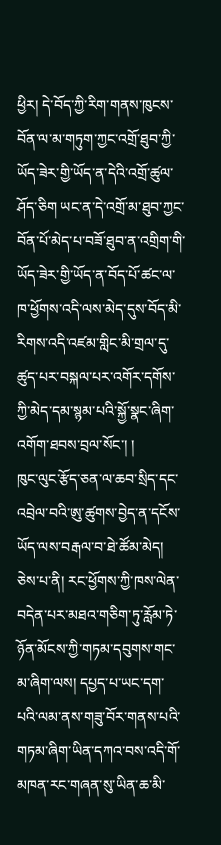ཕྱིར། དེ་བོད་ཀྱི་རིག་གནས་ཁུངས་བོན་ལ་མ་གཏུག་ཀྱང་འགྲོ་ཐུབ་ཀྱི་ཡོད་ཟེར་གྱི་ཡོད་ན་དེའི་འགྲོ་ཚུལ་ཤོད་ཅིག ཡང་ན་དེ་འགྲོ་མ་ཐུབ་ཀྱང་བོན་པོ་མེད་པ་བཟོ་ཐུབ་ན་འགྲིག་གི་ཡོད་ཟེར་གྱི་ཡོད་ན་བོད་པོ་ཚང་ལ་ཁ་ཕྱོགས་འདི་ལས་མེད་དུས་བོད་མི་རིགས་འདི་འཛམ་གླིང་མི་གྲལ་དུ་ཚུད་པར་བསྐལ་པར་འགོར་དགོས་ཀྱི་མེད་དམ་སྙམ་པའི་སྐྱོ་སྣང་ཞིག་འགོག་ཐབས་བྲལ་སོང་། །
ཁུང་ལུང་རྩོད་ཅན་ལ་ཆབ་སྲིད་དང་འབྲེལ་བའི་ཨུ་ཚུགས་བྱེད་ན་དངོས་ཡོད་ལས་བརྒལ་བ་ཐེ་ཚོམ་མེད། ཅེས་པ་ནི། རང་ཕྱོགས་ཀྱི་ཁས་ལེན་བདེན་པར་མཐའ་གཅིག་ཏུ་རློམ་ཏེ་ཉོན་མོངས་ཀྱི་གཏམ་དབུགས་གང་མ་ཞིག་ལས། དཔྱད་པ་ཡང་དག་པའི་ལམ་ནས་གཟུ་བོར་གནས་པའི་གཏམ་ཞིག་ཡིན་དཀའ་བས་འདི་གོ་མཁན་རང་གཞན་སུ་ཡིན་ཆ་མི་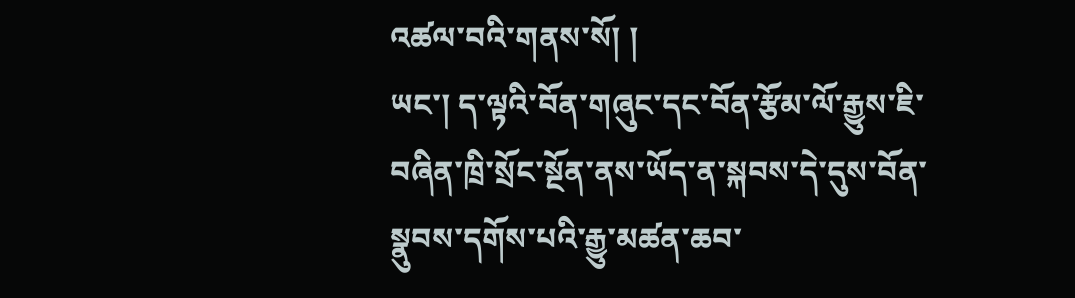འཚལ་བའི་གནས་སོ། །
ཡང་། ད་ལྟའི་བོན་གཞུང་དང་བོན་རྩོམ་ལོ་རྒྱུས་ཇི་བཞིན་ཁྲི་སྲོང་སྔོན་ནས་ཡོད་ན་སྐབས་དེ་དུས་བོན་སྣུབས་དགོས་པའི་རྒྱུ་མཚན་ཆབ་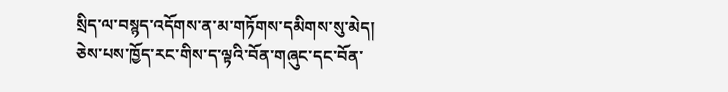སྲིད་ལ་བསྙད་འདོགས་ན་མ་གཏོགས་དམིགས་སུ་མེད། ཅེས་པས་ཁྱོད་རང་གིས་ད་ལྟའི་བོན་གཞུང་དང་བོན་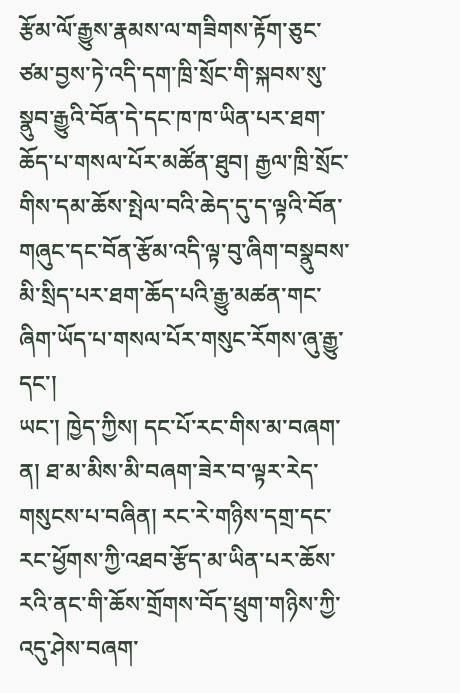རྩོམ་ལོ་རྒྱུས་རྣམས་ལ་གཟིགས་རྟོག་ཅུང་ཙམ་བྱས་ཏེ་འདི་དག་ཁྲི་སྲོང་གི་སྐབས་སུ་སྣུབ་རྒྱུའི་བོན་དེ་དང་ཁ་ཁ་ཡིན་པར་ཐག་ཆོད་པ་གསལ་པོར་མཚོན་ཐུབ། རྒྱལ་ཁྲི་སྲོང་གིས་དམ་ཆོས་སྤེལ་བའི་ཆེད་དུ་ད་ལྟའི་བོན་གཞུང་དང་བོན་རྩོམ་འདི་ལྟ་བུ་ཞིག་བསྣུབས་མི་སྲིད་པར་ཐག་ཆོད་པའི་རྒྱུ་མཚན་གང་ཞིག་ཡོད་པ་གསལ་པོར་གསུང་རོགས་ཞུ་རྒྱུ་དང་།
ཡང་། ཁྱེད་ཀྱིས། དང་པོ་རང་གིས་མ་བཞག་ན། ཐ་མ་མིས་མི་བཞག་ཟེར་བ་ལྟར་རེད་གསུངས་པ་བཞིན། རང་རེ་གཉིས་དགྲ་དང་རང་ཕྱོགས་ཀྱི་འཐབ་རྩོད་མ་ཡིན་པར་ཆོས་རའི་ནང་གི་ཆོས་གྲོགས་བོད་ཕྲུག་གཉིས་ཀྱི་འདུ་ཤེས་བཞག་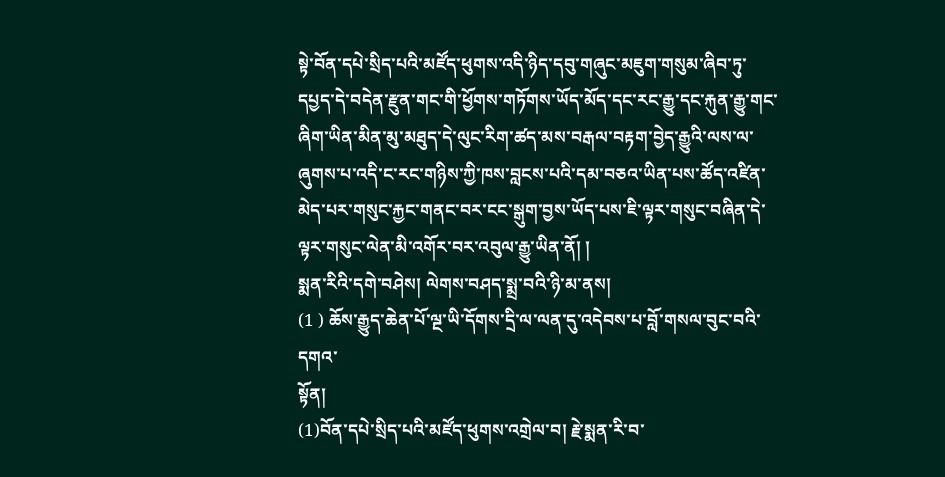སྟེ་བོན་དཔེ་སྲིད་པའི་མཛོད་ཕུགས་འདི་ཉིད་དབུ་གཞུང་མཇུག་གསུམ་ཞིབ་ཏུ་དཔྱད་དེ་བདེན་རྫུན་གང་གི་ཕྱོགས་གཏོགས་ཡོད་མོད་དང་རང་རྒྱུ་དང་རྐུན་རྒྱུ་གང་ཞིག་ཡིན་མིན་མུ་མཐུད་དེ་ལུང་རིག་ཚད་མས་བརྒལ་བརྟག་བྱེད་རྒྱུའི་ལས་ལ་ཞུགས་པ་འདི་ང་རང་གཉིས་ཀྱི་ཁས་བླངས་པའི་དམ་བཅའ་ཡིན་པས་ཚོད་འཛིན་མེད་པར་གསུང་རྐྱང་གནང་བར་ངང་སྒུག་བྱས་ཡོད་པས་ཇི་ལྟར་གསུང་བཞིན་དེ་ལྟར་གསུང་ལེན་མི་འགོར་བར་འབུལ་རྒྱུ་ཡིན་ནོ། །
སྨན་རིའི་དགེ་བཤེས། ལེགས་བཤད་སྨྲ་བའི་ཉི་མ་ནས།
(1 ) ཆོས་རྒྱུད་ཆེན་པོ་ལྔ་ཡི་དོགས་དྲི་ལ་ལན་དུ་འདེབས་པ་བློ་གསལ་བུང་བའི་དགའ་
སྟོན།
(1)བོན་དཔེ་སྲིད་པའི་མཛོད་ཕུགས་འགྲེལ་བ། རྗེ་སྨན་རི་བ་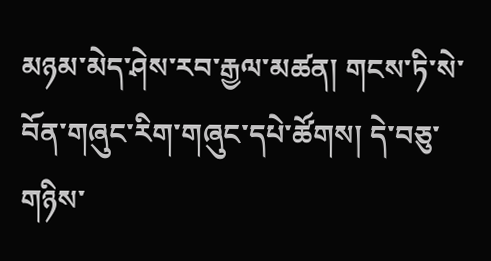མཉམ་མེད་ཤེས་རབ་རྒྱལ་མཚན། གངས་ཏི་སེ་བོན་གཞུང་རིག་གཞུང་དཔེ་ཚོགས། དེ་བཅུ་གཉིས་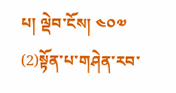པ། ལྡེབ་ངོས། ༤༠༧
(2)སྟོན་པ་གཤེན་རབ་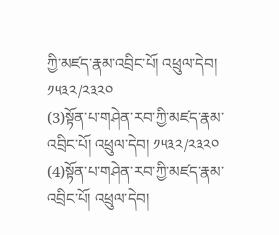ཀྱི་མཛད་རྣམ་འབྲིང་པོ། འཕྲུལ་དེབ། ༡༥༣༢/༢༣༢༠
(3)སྟོན་པ་གཤེན་རབ་ཀྱི་མཛད་རྣམ་འབྲིང་པོ། འཕྲུལ་དེབ། ༡༥༣༢/༢༣༢༠
(4)སྟོན་པ་གཤེན་རབ་ཀྱི་མཛད་རྣམ་འབྲིང་པོ། འཕྲུལ་དེབ།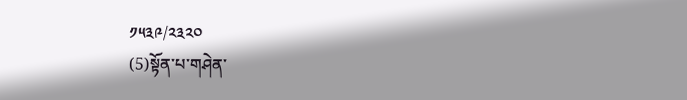༡༥༣༩/༢༣༢༠
(5)སྟོན་པ་གཤེན་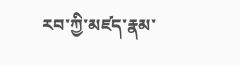རབ་ཀྱི་མཛད་རྣམ་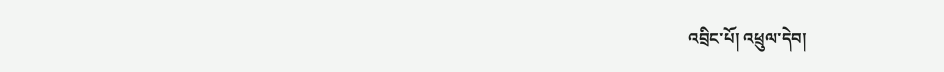འབྲིང་པོ། འཕྲུལ་དེབ།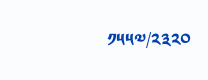༡༥༥༧/༢༣༢༠